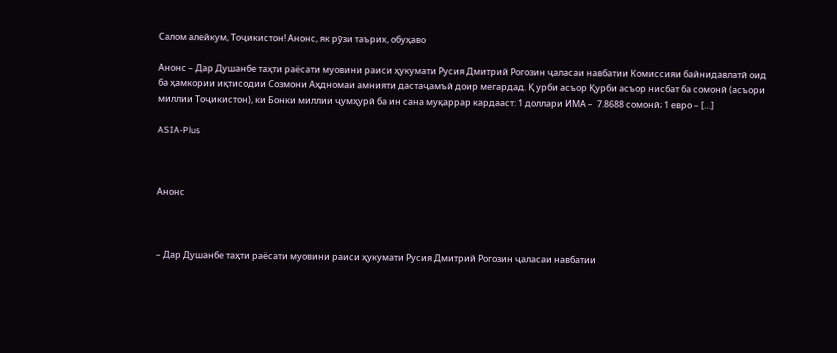Салом алейкум, Тоҷикистон! Анонс, як рӯзи таърих, обуҳаво

Анонс – Дар Душанбе таҳти раёсати муовини раиси ҳукумати Русия Дмитрий Рогозин ҷаласаи навбатии Комиссияи байнидавлатӣ оид ба ҳамкории иқтисодии Созмони Аҳдномаи амнияти дастаҷамъӣ доир мегардад. Қ урби асъор Қурби асъор нисбат ба сомонӣ (асъори миллии Тоҷикистон), ки Бонки миллии ҷумҳурӣ ба ин сана муқаррар кардааст: 1 доллари ИМА –  7.8688 сомонӣ; 1 евро – […]

ASIA-Plus



Анонс



– Дар Душанбе таҳти раёсати муовини раиси ҳукумати Русия Дмитрий Рогозин ҷаласаи навбатии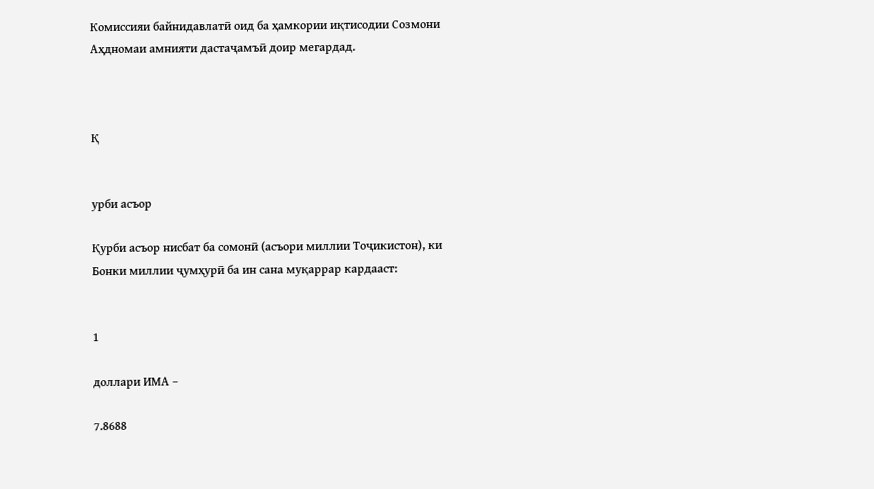Комиссияи байнидавлатӣ оид ба ҳамкории иқтисодии Созмони Аҳдномаи амнияти дастаҷамъӣ доир мегардад.



Қ


урби асъор

Қурби асъор нисбат ба сомонӣ (асъори миллии Тоҷикистон), ки Бонки миллии ҷумҳурӣ ба ин сана муқаррар кардааст:


1

доллари ИМА –

7.8688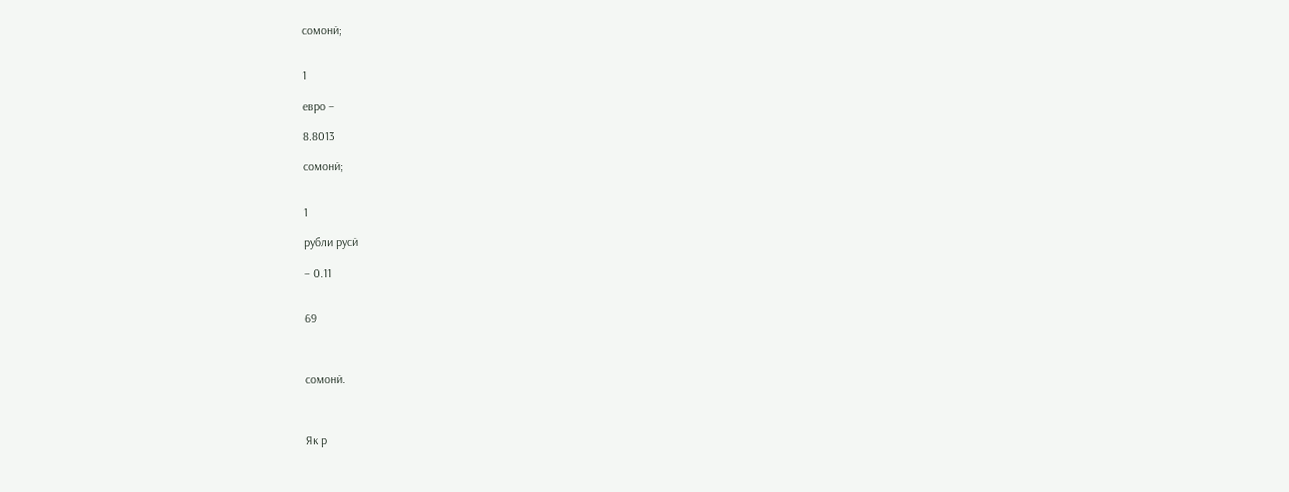сомонӣ;


1

евро –

8.8013

сомонӣ;


1

рубли русӣ

– 0.11


69



сомонӣ.



Як р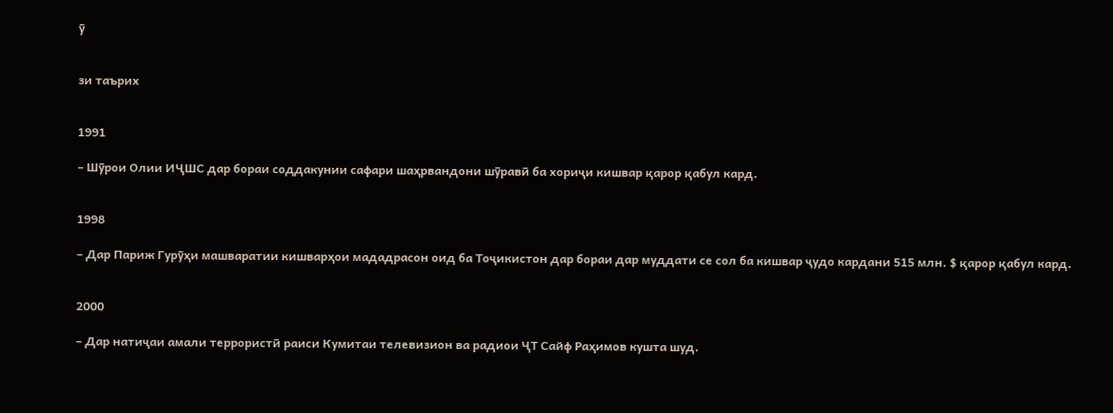ӯ


зи таърих


1991

– Шӯрои Олии ИҶШС дар бораи соддакунии сафари шаҳрвандони шӯравӣ ба хориҷи кишвар қарор қабул кард.


1998

– Дар Париж Гурӯҳи машваратии кишварҳои мададрасон оид ба Тоҷикистон дар бораи дар муддати се сол ба кишвар ҷудо кардани 515 млн. $ қарор қабул кард.


2000

– Дар натиҷаи амали террористӣ раиси Кумитаи телевизион ва радиои ҶТ Сайф Раҳимов кушта шуд.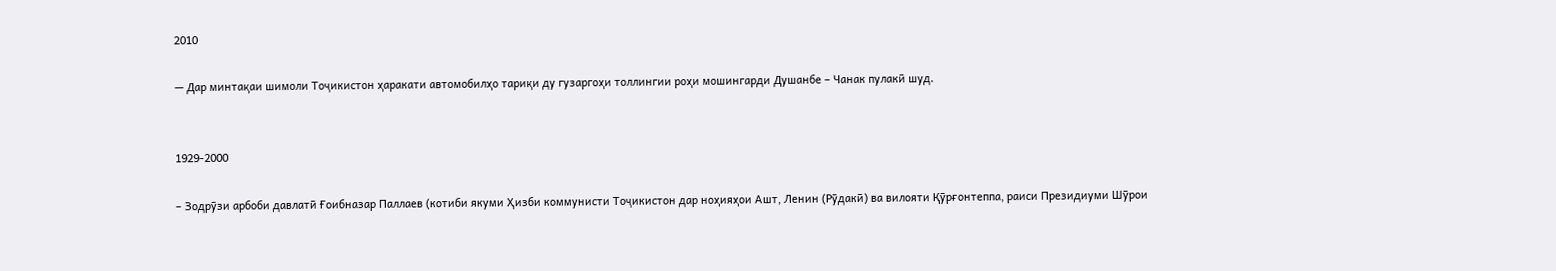2010

— Дар минтақаи шимоли Тоҷикистон ҳаракати автомобилҳо тариқи ду гузаргоҳи толлингии роҳи мошингарди Душанбе – Чанак пулакӣ шуд.


1929-2000

– Зодрӯзи арбоби давлатӣ Ғоибназар Паллаев (котиби якуми Ҳизби коммунисти Тоҷикистон дар ноҳияҳои Ашт, Ленин (Рӯдакӣ) ва вилояти Қӯрғонтеппа, раиси Президиуми Шӯрои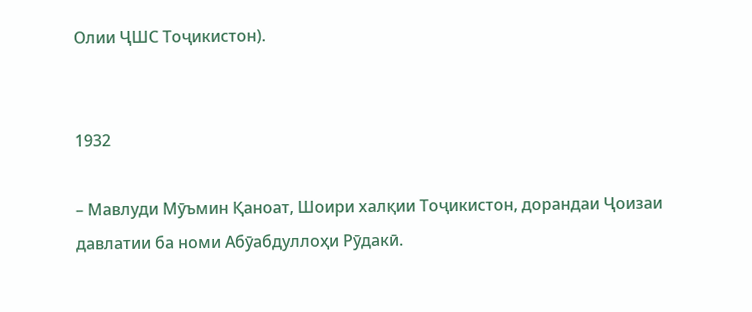Олии ҶШС Тоҷикистон).


1932

– Мавлуди Мӯъмин Қаноат, Шоири халқии Тоҷикистон, дорандаи Ҷоизаи давлатии ба номи Абӯабдуллоҳи Рӯдакӣ.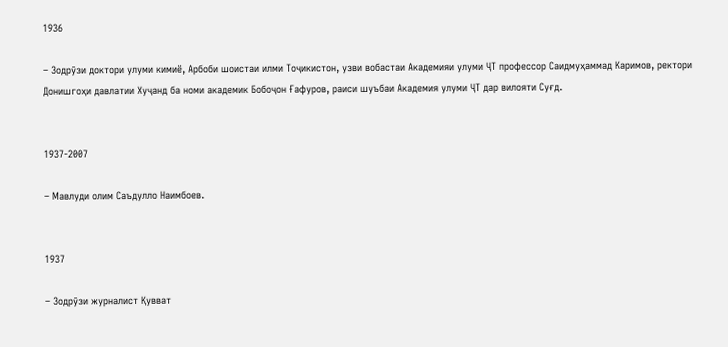1936

– Зодрӯзи доктори улуми кимиё, Арбоби шоистаи илми Тоҷикистон, узви вобастаи Академияи улуми ҶТ профессор Саидмуҳаммад Каримов, ректори Донишгоҳи давлатии Хуҷанд ба номи академик Бобоҷон Ғафуров, раиси шуъбаи Академия улуми ҶТ дар вилояти Суғд.


1937-2007

– Мавлуди олим Саъдулло Наимбоев.


1937

– Зодрӯзи журналист Қувват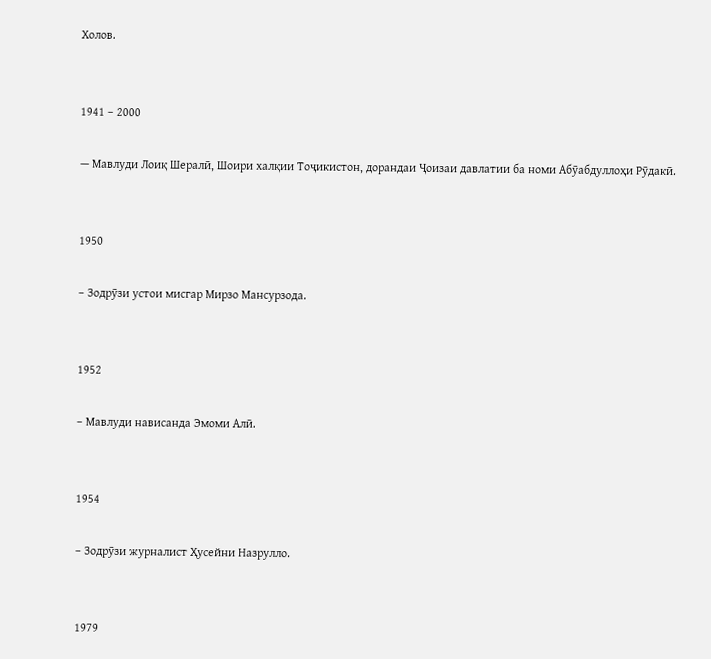Холов.


1941 – 2000

— Мавлуди Лоиқ Шералӣ, Шоири халқии Тоҷикистон, дорандаи Ҷоизаи давлатии ба номи Абӯабдуллоҳи Рӯдакӣ.


1950

– Зодрӯзи устои мисгар Мирзо Мансурзода.


1952

– Мавлуди нависанда Эмоми Алӣ.


1954

– Зодрӯзи журналист Ҳусейни Назрулло.


1979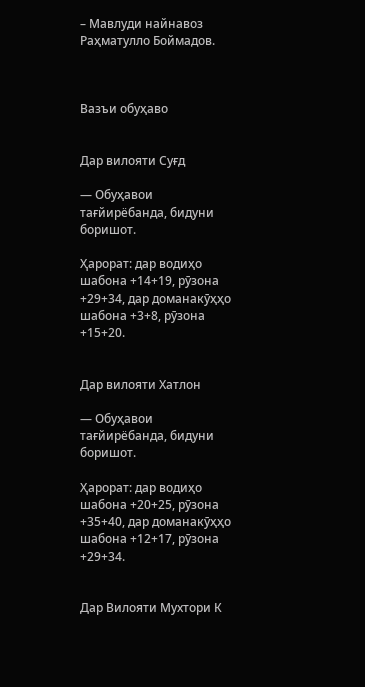– Мавлуди найнавоз Раҳматулло Боймадов.



Вазъи обуҳаво


Дар вилояти Суғд

— Обуҳавои тағйирёбанда, бидуни боришот.

Ҳарорат: дар водиҳо шабона +14+19, рӯзона +29+34, дар доманакӯҳҳо шабона +3+8, рӯзона +15+20.


Дар вилояти Хатлон

— Обуҳавои тағйирёбанда, бидуни боришот.

Ҳарорат: дар водиҳо шабона +20+25, рӯзона +35+40, дар доманакӯҳҳо шабона +12+17, рӯзона +29+34.


Дар Вилояти Мухтори К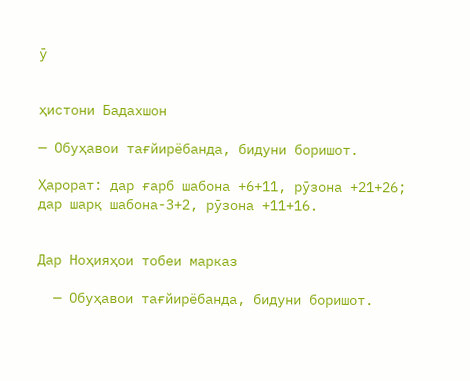ӯ


ҳистони Бадахшон

— Обуҳавои тағйирёбанда, бидуни боришот.

Ҳарорат: дар ғарб шабона +6+11, рӯзона +21+26; дар шарқ шабона-3+2, рӯзона +11+16.


Дар Ноҳияҳои тобеи марказ

  — Обуҳавои тағйирёбанда, бидуни боришот.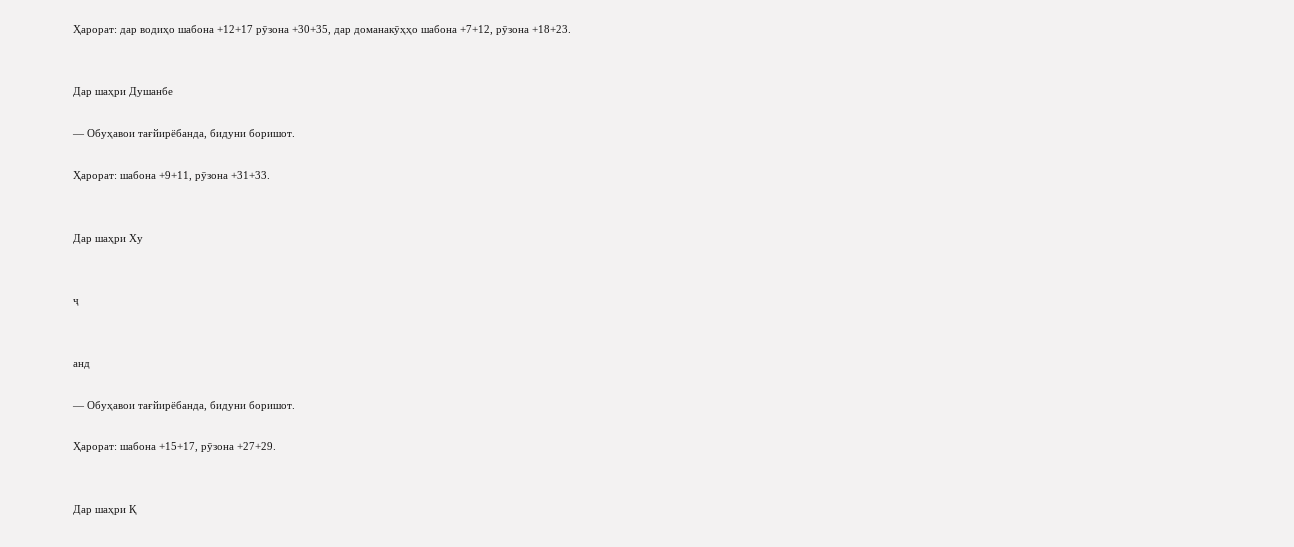Ҳарорат: дар водиҳо шабона +12+17 рӯзона +30+35, дар доманакӯҳҳо шабона +7+12, рӯзона +18+23.


Дар шаҳри Душанбе

— Обуҳавои тағйирёбанда, бидуни боришот.

Ҳарорат: шабона +9+11, рӯзона +31+33.


Дар шаҳри Ху


ҷ


анд

— Обуҳавои тағйирёбанда, бидуни боришот.

Ҳарорат: шабона +15+17, рӯзона +27+29.


Дар шаҳри Қ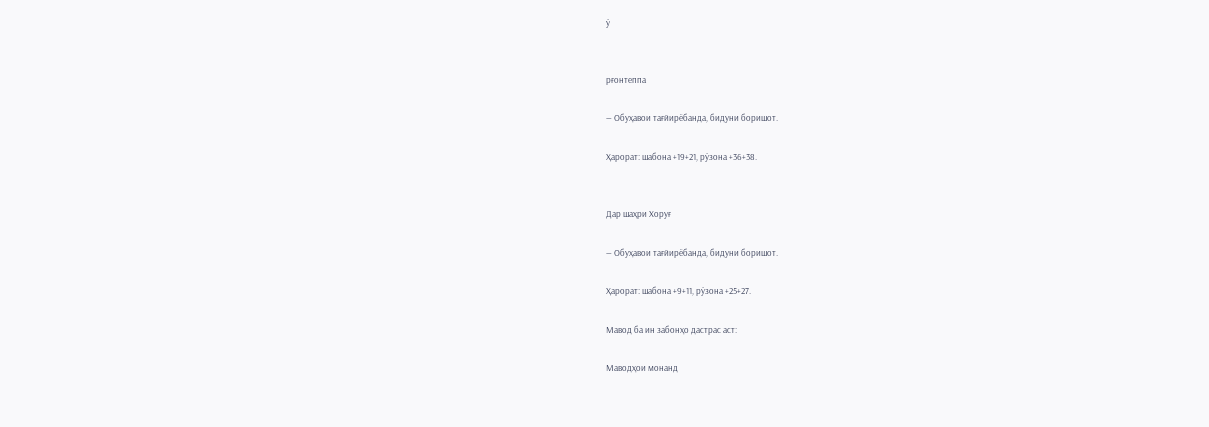ӯ


рғонтеппа

— Обуҳавои тағйирёбанда, бидуни боришот.

Ҳарорат: шабона +19+21, рӯзона +36+38.


Дар шаҳри Хоруғ

— Обуҳавои тағйирёбанда, бидуни боришот.

Ҳарорат: шабона +9+11, рӯзона +25+27.

Мавод ба ин забонҳо дастрас аст:

Маводҳои монанд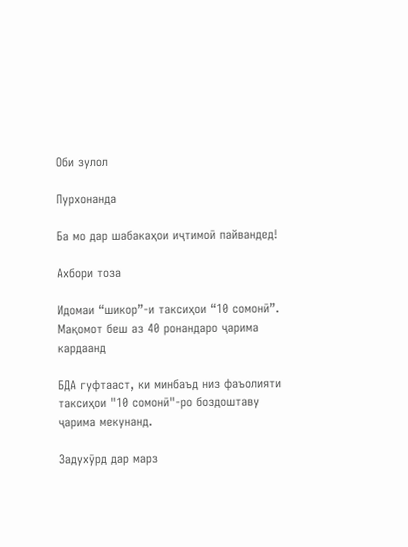Оби зулол

Пурхонанда

Ба мо дар шабакаҳои иҷтимоӣ пайвандед!

Ахбори тоза

Идомаи “шикор”-и таксиҳои “10 сомонӣ”. Мақомот беш аз 40 ронандаро ҷарима кардаанд

БДА гуфтааст, ки минбаъд низ фаъолияти таксиҳои "10 сомонӣ"-ро боздоштаву ҷарима мекунанд.

Задухӯрд дар марз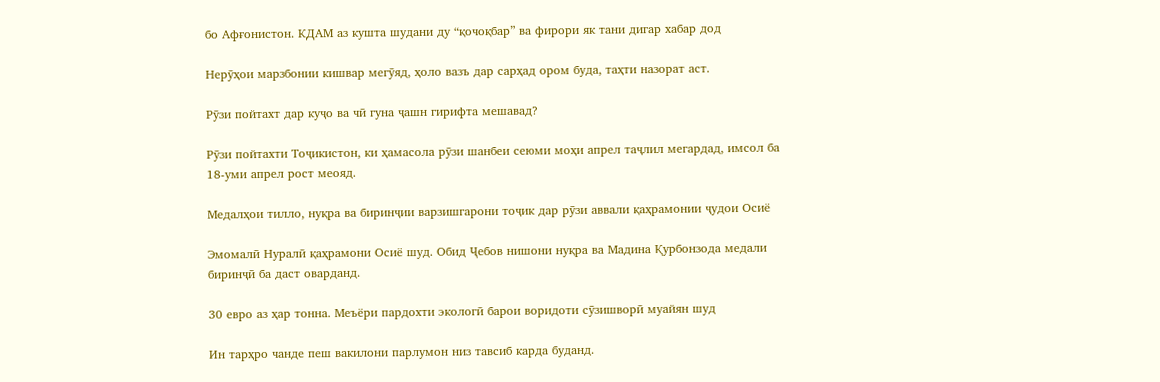бо Афғонистон. КДАМ аз кушта шудани ду “қочоқбар” ва фирори як тани дигар хабар дод

Нерӯҳои марзбонии кишвар мегӯяд, ҳоло вазъ дар сарҳад ором буда, таҳти назорат аст.

Рӯзи пойтахт дар куҷо ва чӣ гуна ҷашн гирифта мешавад?

Рӯзи пойтахти Тоҷикистон, ки ҳамасола рӯзи шанбеи сеюми моҳи апрел таҷлил мегардад, имсол ба 18-уми апрел рост меояд.

Медалҳои тилло, нуқра ва биринҷии варзишгарони тоҷик дар рӯзи аввали қаҳрамонии ҷудои Осиё

Эмомалӣ Нуралӣ қаҳрамони Осиё шуд. Обид Ҷебов нишони нуқра ва Мадина Қурбонзода медали биринҷӣ ба даст оварданд.

30 евро аз ҳар тонна. Меъёри пардохти экологӣ барои воридоти сӯзишворӣ муайян шуд

Ин тарҳро чанде пеш вакилони парлумон низ тавсиб карда буданд.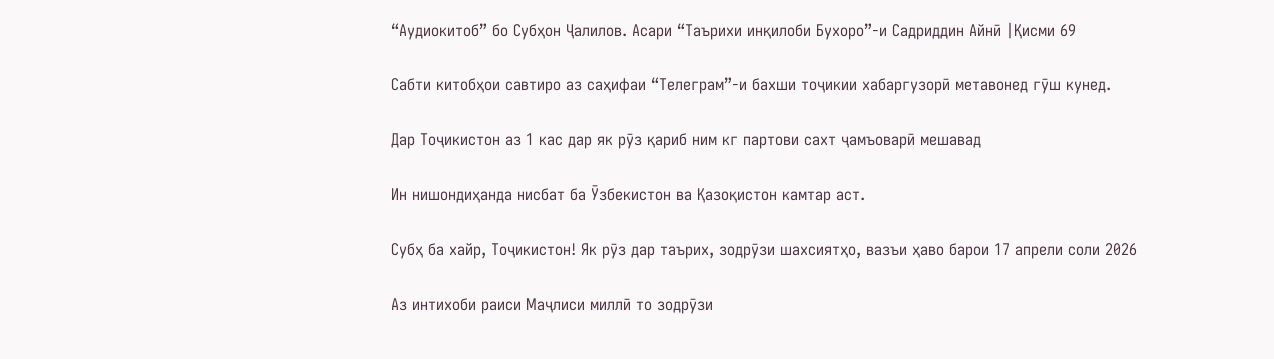“Аудиокитоб” бо Субҳон Ҷалилов. Асари “Таърихи инқилоби Бухоро”-и Садриддин Айнӣ |Қисми 69

Cабти китобҳои савтиро аз саҳифаи “Телеграм”-и бахши тоҷикии хабаргузорӣ метавонед гӯш кунед.

Дар Тоҷикистон аз 1 кас дар як рӯз қариб ним кг партови сахт ҷамъоварӣ мешавад

Ин нишондиҳанда нисбат ба Ӯзбекистон ва Қазоқистон камтар аст.

Субҳ ба хайр, Тоҷикистон! Як рӯз дар таърих, зодрӯзи шахсиятҳо, вазъи ҳаво барои 17 апрели соли 2026

Аз интихоби раиси Маҷлиси миллӣ то зодрӯзи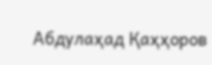Абдулаҳад Қаҳҳоров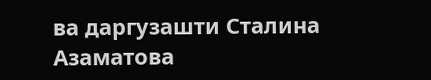ва даргузашти Сталина Азаматова